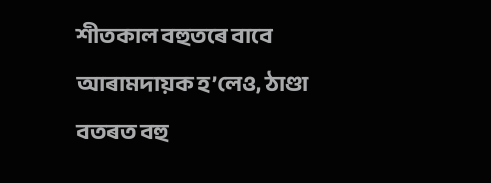শীতকাল বহুতৰে বাবে আৰামদায়ক হ’লেও, ঠাণ্ডা বতৰত বহু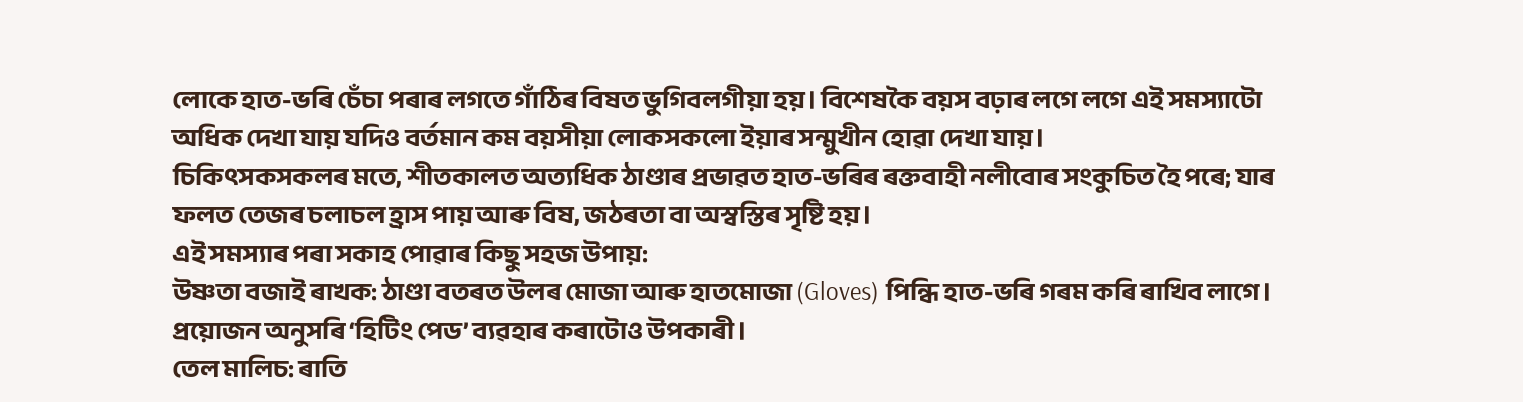লোকে হাত-ভৰি চেঁচা পৰাৰ লগতে গাঁঠিৰ বিষত ভুগিবলগীয়া হয়। বিশেষকৈ বয়স বঢ়াৰ লগে লগে এই সমস্যাটো অধিক দেখা যায় যদিও বৰ্তমান কম বয়সীয়া লোকসকলো ইয়াৰ সন্মুখীন হোৱা দেখা যায়।
চিকিৎসকসকলৰ মতে, শীতকালত অত্যধিক ঠাণ্ডাৰ প্ৰভাৱত হাত-ভৰিৰ ৰক্তবাহী নলীবোৰ সংকুচিত হৈ পৰে; যাৰ ফলত তেজৰ চলাচল হ্ৰাস পায় আৰু বিষ, জঠৰতা বা অস্বস্তিৰ সৃষ্টি হয়।
এই সমস্যাৰ পৰা সকাহ পোৱাৰ কিছু সহজ উপায়:
উষ্ণতা বজাই ৰাখক: ঠাণ্ডা বতৰত উলৰ মোজা আৰু হাতমোজা (Gloves) পিন্ধি হাত-ভৰি গৰম কৰি ৰাখিব লাগে। প্ৰয়োজন অনুসৰি ‘হিটিং পেড’ ব্যৱহাৰ কৰাটোও উপকাৰী।
তেল মালিচ: ৰাতি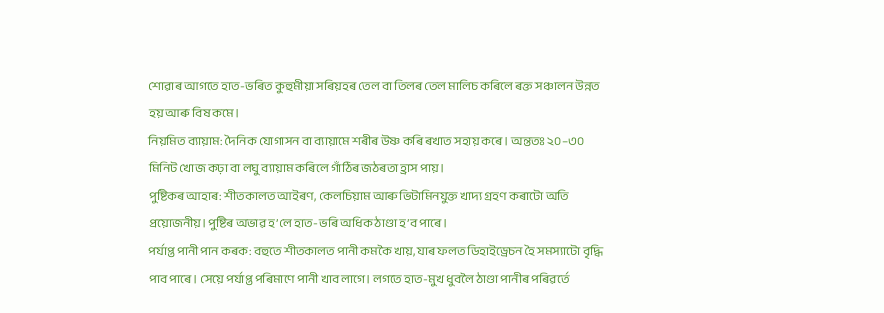শোৱাৰ আগতে হাত-ভৰিত কুহুমীয়া সৰিয়হৰ তেল বা তিলৰ তেল মালিচ কৰিলে ৰক্ত সঞ্চালন উন্নত হয় আৰু বিষ কমে।
নিয়মিত ব্যায়াম: দৈনিক যোগাসন বা ব্যায়ামে শৰীৰ উষ্ণ কৰি ৰখাত সহায় কৰে। অন্ততঃ ২০–৩০ মিনিট খোজ কঢ়া বা লঘু ব্যায়াম কৰিলে গাঁঠিৰ জঠৰতা হ্ৰাস পায়।
পুষ্টিকৰ আহাৰ: শীতকালত আইৰণ, কেলচিয়াম আৰু ভিটামিনযুক্ত খাদ্য গ্ৰহণ কৰাটো অতি প্ৰয়োজনীয়। পুষ্টিৰ অভাৱ হ’লে হাত-ভৰি অধিক ঠাণ্ডা হ’ব পাৰে।
পৰ্যাপ্ত পানী পান কৰক: বহুতে শীতকালত পানী কমকৈ খায়, যাৰ ফলত ডিহাইড্ৰেচন হৈ সমস্যাটো বৃদ্ধি পাব পাৰে। সেয়ে পৰ্যাপ্ত পৰিমাণে পানী খাব লাগে। লগতে হাত-মুখ ধুবলৈ ঠাণ্ডা পানীৰ পৰিৱৰ্তে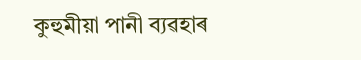কুহুমীয়া পানী ব্যৱহাৰ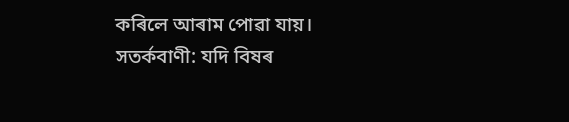কৰিলে আৰাম পোৱা যায়।
সতৰ্কবাণী: যদি বিষৰ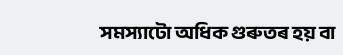সমস্যাটো অধিক গুৰুতৰ হয় বা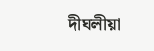দীঘলীয়া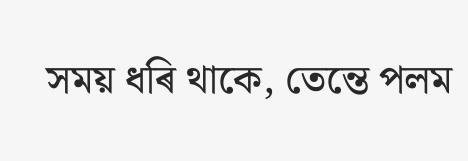সময় ধৰি থাকে, তেন্তে পলম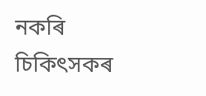নকৰি চিকিৎসকৰ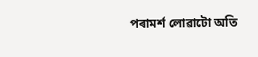পৰামৰ্শ লোৱাটো অতি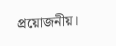প্ৰয়োজনীয়।